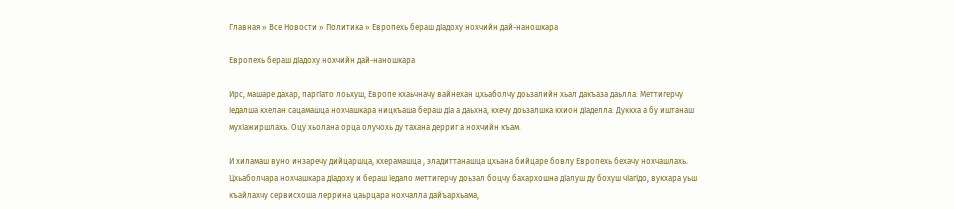Главная » Все Новости » Политика » Европехь бераш дIадоху нохчийн дай-наношкара

Европехь бераш дIадоху нохчийн дай-наношкара

Ирс, машаре дахар, паргIато лоьхуш, Европе кхаьчначу вайнехан цхьаболчу доьзалийн хьал дакъаза даьлла. Меттигерчу Iедалша кхелан сацамашца нохчашкара ницкъаша бераш дIа а даьхна, кхечу доьзалшка кхион дIаделла. Дуккха а бу иштанаш мухIажиршлахь. Оцу хьолана орца олучохь ду тахана дерриг а нохчийн къам.

И хиламаш вуно инзаречу дийцаршца, кхерамашца , эладиттанашца цхьана бийцаре бовлу Европехь бехачу нохчашлахь. Цхьаболчара нохчашкара дIадоху и бераш Iедало меттигерчу доьзал боцчу бахархошна дIалуш ду бохуш чIагIдо, вукхара уьш къайлахчу сервисхоша леррина цаьрцара нохчалла дайъархьама,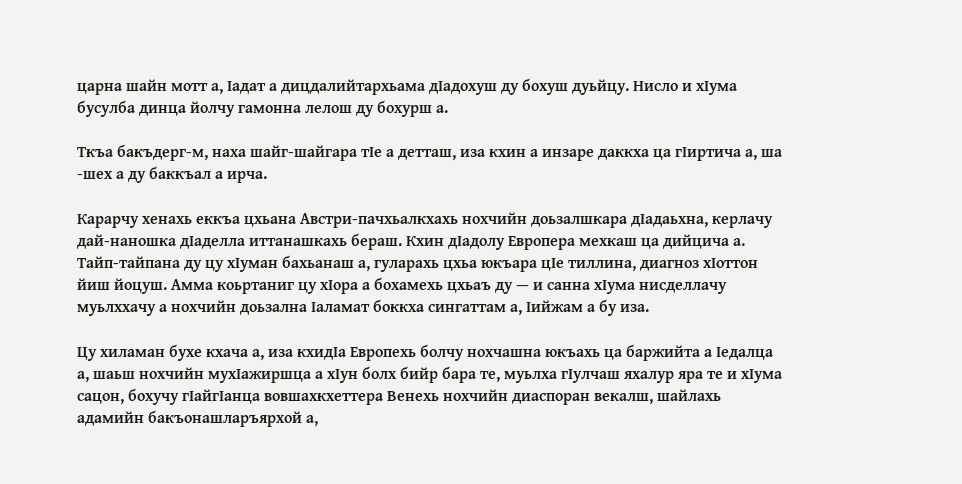царна шайн мотт а, Iадат а дицдалийтархьама дIадохуш ду бохуш дуьйцу. Нисло и хIума бусулба динца йолчу гамонна лелош ду бохурш а.

Ткъа бакъдерг-м, наха шайг-шайгара тIе а детташ, иза кхин а инзаре даккха ца гIиртича а, ша -шех а ду баккъал а ирча.

Карарчу хенахь еккъа цхьана Австри-пачхьалкхахь нохчийн доьзалшкара дIадаьхна, керлачу дай-наношка дIаделла иттанашкахь бераш. Кхин дIадолу Европера мехкаш ца дийцича а. Тайп-тайпана ду цу хIуман бахьанаш а, гуларахь цхьа юкъара цIе тиллина, диагноз хIоттон йиш йоцуш. Амма коьртаниг цу хIора а бохамехь цхьаъ ду — и санна хIума нисделлачу муьлххачу а нохчийн доьзална Iаламат боккха сингаттам а, Iийжам а бу иза.

Цу хиламан бухе кхача а, иза кхидIа Европехь болчу нохчашна юкъахь ца баржийта а Iедалца а, шаьш нохчийн мухIажиршца а хIун болх бийр бара те, муьлха гIулчаш яхалур яра те и хIума сацон, бохучу гIайгIанца вовшахкхеттера Венехь нохчийн диаспоран векалш, шайлахь адамийн бакъонашларъярхой а,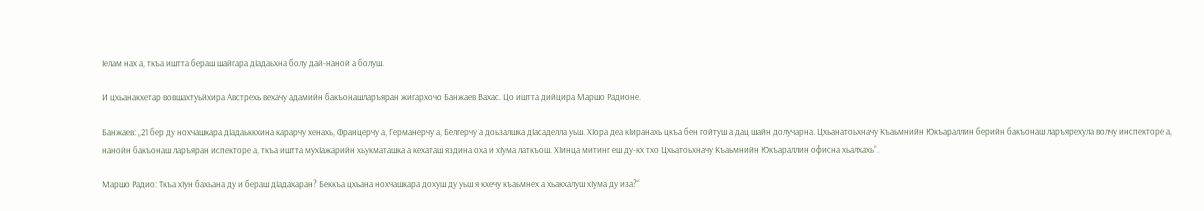Iелам нах а, ткъа иштта бераш шайгара дIадаьхна болу дай-наной а болуш.

И цхьанакхетар вовшахтуьйхира Австрехь вехачу адамийн бакъонашларъяран жигархочо Банжаев Вахас. Цо иштта дийцира Маршо Радионе.

Банжаев: „21 бер ду нохчашкара дIадаьккхина карарчу хенахь, Францерчу а, Германерчу а, Белгерчу а доьзалшка дIасаделла уьш. ХIора деа кIиранахь цкъа бен гойтуш а дац шайн долучарна. Цхьанатоьхначу Къаьмнийн Юкъараллин берийн бакъонаш ларъярехула волчу инспекторе а, нанойн бакъонаш ларъяран испекторе а, ткъа иштта мухIажарийн хьукматашка а кехаташ яздина оха и хIума латкъош. ХIинца митинг еш ду-кх тхо Цхьатоьхначу Къаьмнийн Юкъараллин офисна хьалхахь“.

Маршо Радио: Ткъа хIун бахьана ду и бераш дIадахаран? Беккъа цхьана нохчашкара дохуш ду уьш я кхечу къаьмнех а хьакхалуш хIума ду иза?“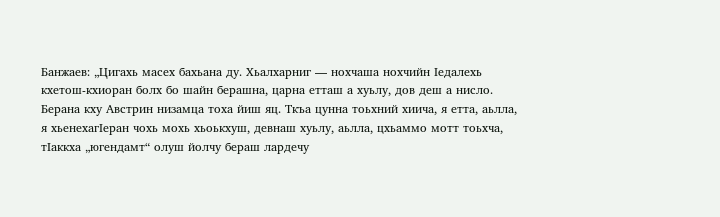Банжаев: „Цигахь масех бахьана ду. Хьалхарниг — нохчаша нохчийн Iедалехь кхетош-кхиоран болх бо шайн берашна, царна етташ а хуьлу, дов деш а нисло. Берана кху Австрин низамца тоха йиш яц. Ткъа цунна тоьхний хиича, я етта, аьлла, я хьенехагIеран чохь мохь хьоькхуш, девнаш хуьлу, аьлла, цхьаммо мотт тоьхча, тIаккха „югендамт“ олуш йолчу бераш лардечу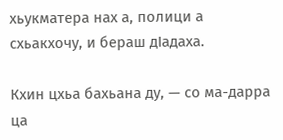хьукматера нах а, полици а схьакхочу, и бераш дIадаха.

Кхин цхьа бахьана ду, — со ма-дарра ца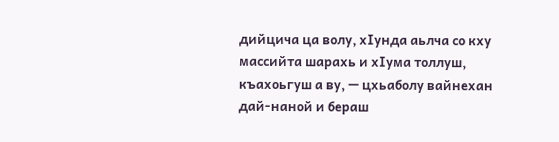дийцича ца волу, хIунда аьлча со кху массийта шарахь и хIума толлуш, къахоьгуш а ву, — цхьаболу вайнехан дай-наной и бераш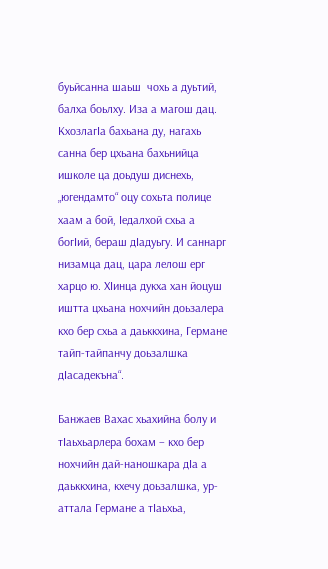буьйсанна шаьш  чохь а дуьтий, балха боьлху. Иза а магош дац. КхозлагIа бахьана ду, нагахь санна бер цхьана бахьнийца ишколе ца доьдуш диснехь, „югендамто“ оцу сохьта полице хаам а бой, Iедалхой схьа а богIий, бераш дIадуьгу. И саннарг низамца дац, цара лелош ерг харцо ю. ХIинца дукха хан йоцуш иштта цхьана нохчийн доьзалера кхо бер схьа а даьккхина, Германе тайп-тайпанчу доьзалшка дIасадекъна“.

Банжаев Вахас хьахийна болу и тIаьхьарлера бохам – кхо бер нохчийн дай-наношкара дIа а даьккхина, кхечу доьзалшка, ур-аттала Германе а тIаьхьа,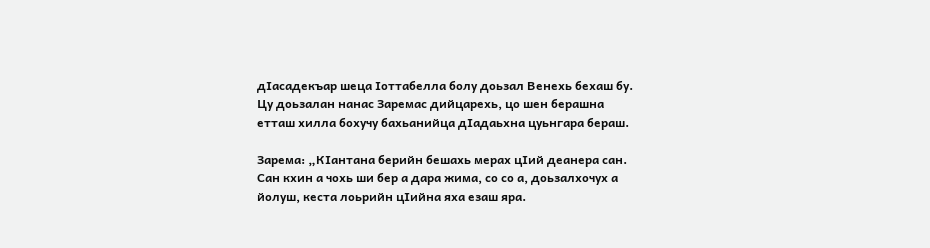дIасадекъар шеца Iоттабелла болу доьзал Венехь бехаш бу. Цу доьзалан нанас Заремас дийцарехь, цо шен берашна етташ хилла бохучу бахьанийца дIадаьхна цуьнгара бераш.

Зарема: „КIантана берийн бешахь мерах цIий деанера сан. Сан кхин а чохь ши бер а дара жима, со со а, доьзалхочух а йолуш, кеста лоьрийн цIийна яха езаш яра.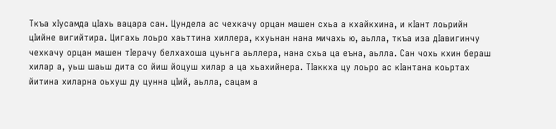Ткъа хIусамда цIахь вацара сан. Цундела ас чехкачу орцан машен схьа а кхайкхина, и кIант лоьрийн цIийне вигийтира. Цигахь лоьро хаьттина хиллера, кхуьнан нана мичахь ю, аьлла, ткъа иза дIавигинчу чехкачу орцан машен тIерачу белхахоша цуьнга аьллера, нана схьа ца еъна, аьлла. Сан чохь кхин бераш хилар а, уьш шаьш дита со йиш йоцуш хилар а ца хьахийнера. ТIаккха цу лоьро ас кIантана коьртах йитина хиларна оьхуш ду цунна цIий, аьлла, сацам а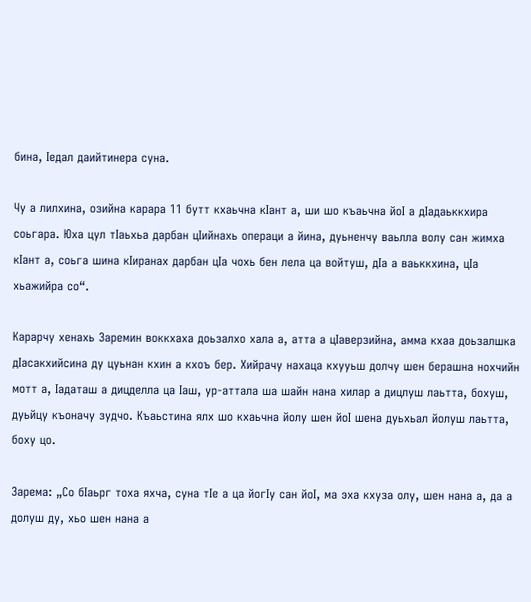бина, Iедал даийтинера суна.

Чу а лилхина, озийна карара 11 бутт кхаьчна кIант а, ши шо къаьчна йоI а дIадаьккхира соьгара. Юха цул тIаьхьа дарбан цIийнахь операци а йина, дуьненчу ваьлла волу сан жимха кIант а, соьга шина кIиранах дарбан цIа чохь бен лела ца войтуш, дIа а ваьккхина, цIа хьажийра со“.

Карарчу хенахь Заремин воккхаха доьзалхо хала а, атта а цIаверзийна, амма кхаа доьзалшка дIасакхийсина ду цуьнан кхин а кхоъ бер. Хийрачу нахаца кхууьш долчу шен берашна нохчийн мотт а, Iадаташ а дицделла ца Iаш, ур-аттала ша шайн нана хилар а дицлуш лаьтта, бохуш, дуьйцу къоначу зудчо. Къаьстина ялх шо кхаьчна йолу шен йоI шена дуьхьал йолуш лаьтта, боху цо.

Зарема: „Со бIаьрг тоха яхча, суна тIе а ца йогIу сан йоI, ма эха кхуза олу, шен нана а, да а долуш ду, хьо шен нана а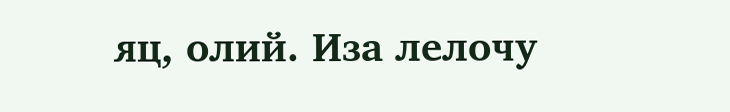яц, олий. Иза лелочу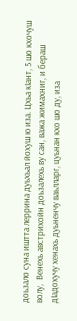доьзало суна иштта леррина дуьхьал йохуш ю иза. Цхьа кIант, 5 шо кхочуш волу,  Венехь австрихойн доьзалехь ву сан, важа жимахниг, и бераш дIадохучу хенахь дуьненчу ваьлларг, цуьнан кхо шо ду, иза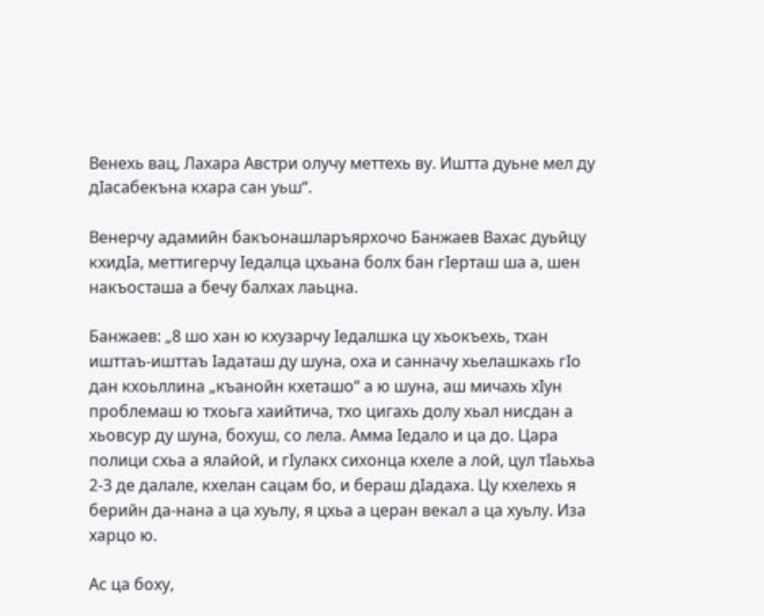Венехь вац, Лахара Австри олучу меттехь ву. Иштта дуьне мел ду дIасабекъна кхара сан уьш“.

Венерчу адамийн бакъонашларъярхочо Банжаев Вахас дуьйцу кхидIа, меттигерчу Iедалца цхьана болх бан гIерташ ша а, шен накъосташа а бечу балхах лаьцна.

Банжаев: „8 шо хан ю кхузарчу Iедалшка цу хьокъехь, тхан ишттаъ-ишттаъ Iадаташ ду шуна, оха и санначу хьелашкахь гIо дан кхоьллина „къанойн кхеташо“ а ю шуна, аш мичахь хIун проблемаш ю тхоьга хаийтича, тхо цигахь долу хьал нисдан а хьовсур ду шуна, бохуш, со лела. Амма Iедало и ца до. Цара полици схьа а ялайой, и гIулакх сихонца кхеле а лой, цул тIаьхьа 2-3 де далале, кхелан сацам бо, и бераш дIадаха. Цу кхелехь я берийн да-нана а ца хуьлу, я цхьа а церан векал а ца хуьлу. Иза харцо ю.

Ас ца боху,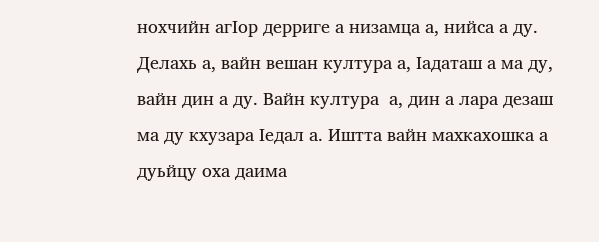нохчийн агIор дерриге а низамца а, нийса а ду. Делахь а, вайн вешан култура а, Iадаташ а ма ду, вайн дин а ду. Вайн култура  а, дин а лара дезаш ма ду кхузара Iедал а. Иштта вайн махкахошка а дуьйцу оха даима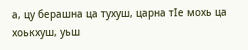а, цу берашна ца тухуш, царна тIе мохь ца хоькхуш, уьш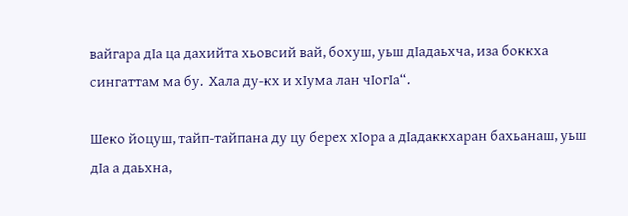вайгара дIа ца дахийта хьовсий вай, бохуш, уьш дIадаьхча, иза боккха сингаттам ма бу.  Хала ду-кх и хIума лан чIогIа“.

Шеко йоцуш, тайп-тайпана ду цу берех хIора а дIадаккхаран бахьанаш, уьш дIа а даьхна,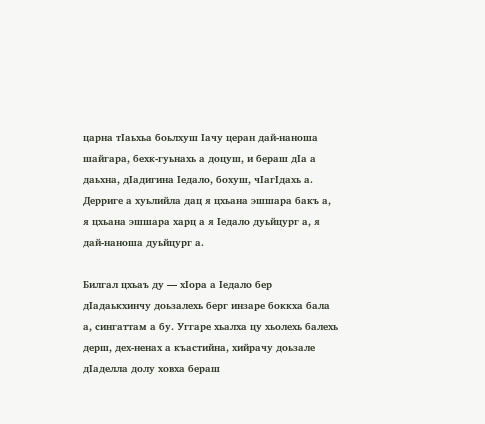царна тIаьхьа боьлхуш Iачу церан дай-наноша шайгара, бехк-гуьнахь а доцуш, и бераш дIа а даьхна, дIадигина Iедало, бохуш, чIагIдахь а.  Дерриге а хуьлийла дац я цхьана эшшара бакъ а, я цхьана эшшара харц а я Iедало дуьйцург а, я дай-наноша дуьйцург а.

Билгал цхьаъ ду — хIора а Iедало бер дIадаькхинчу доьзалехь берг инзаре боккха бала а, сингаттам а бу. Уггаре хьалха цу хьолехь балехь дерш, дех-ненах а къастийна, хийрачу доьзале дIаделла долу ховха бераш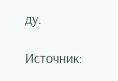ду.

Источник: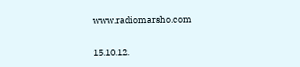www.radiomarsho.com

15.10.12.